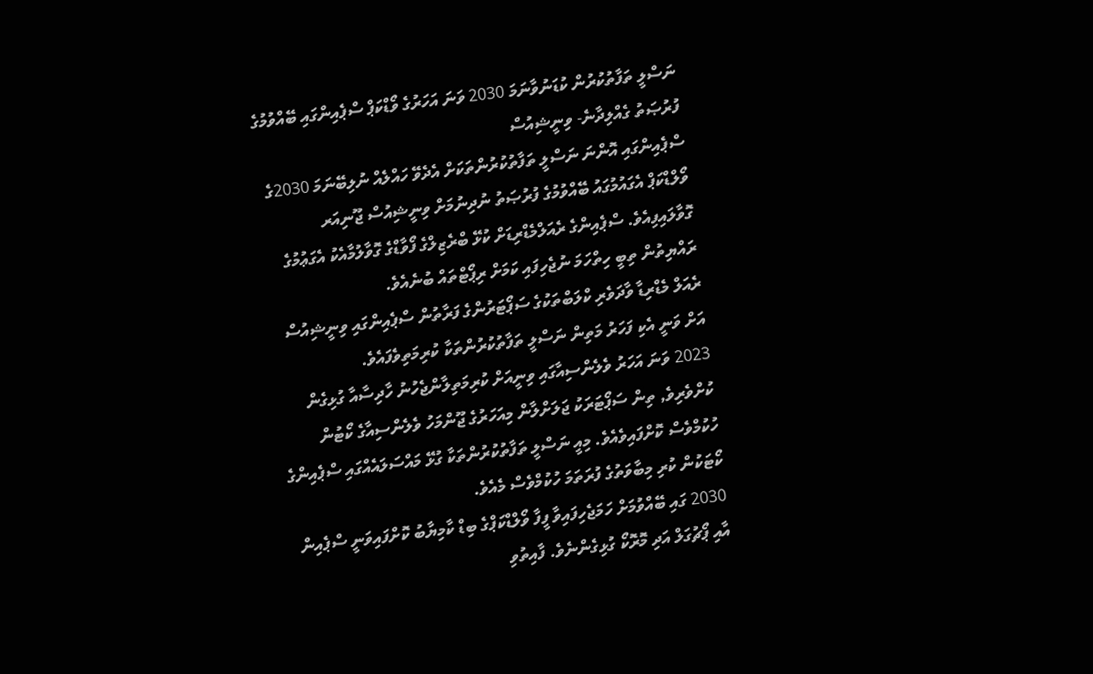ނަސްލީ ތަފާތުކުރުން ކުޑަނުވާނަމަ 2030 ވަނަ އަހަރުގެ ވޯޑްކަޕް ސްޕެއިންގައި ބޭއްވުމުގެ ފުރުޞަތު ގެއްލިދާނެ- ވިނީޝިއުސް
ސްޕެއިންގައި އޮންނަ ނަސްލީ ތަފާތުކުރުންތަކަށް އެދެވޭ ހައްލެއް ނުލިބޭނަމަ 2030ގެ ވޯލްޑްކަޕް އެގައުމުގައު ބޭއްވުމުގެ ފުރުޞަތު ނުދިނުމަށް ވިނީޝިއުސް ޖޫނިއަރ ގޮވާލައިފިއެވެ. ސްޕެއިންގެ ރެއަލްމެޑްރިޑަށް ކުޅޭ ބްރެޒިލްގެ ފޯވާޑްގެ ގޮވާލުމާއެކު އެގަޢުމުގެ ރައްޔިތުން ތިބީ ހިތްހަމަ ނުޖެހިފައި ކަމަށް ރިޕޯޓްތައް ބުނެއެވެ.
ރެއަލް މެޑްރިޑާ ވާދަވެރި ކްލަބްތަކުގެ ސަޕޯޓަރުންގެ ފަރާތުން ސްޕެއިންގައި ވިނީޝިއުސް އަށް ވަނީ އެކި ފަހަރު މަތިން ނަސްލީ ތަފާތުކުރުންތަކާ ކުރިމަތިވެފައެވެ.
2023 ވަނަ އަހަރު ވެލެންސިއާގައި ވިނީއަށް ކުރިމަތިލާންޖެހުނު ހާދިސާއާ ގުޅިގެން ކުށްވެރިވެ, ތިން ސަޕޯޓަރަކު ޖަލަށްލާން މިއަހަރުގެ ޖޫންމަހު ވެލެންސިއާގެ ކޯޓުން ހުކުމްވެސް ކޮށްފައިވެއެވެ. މިއީ ނަސްލީ ތަފާތުކުރުންތަކާ ގުޅޭ މައްސަލައެއްގައި ސްޕެއިންގެ ކޯޓަކުން ކުރި މިބާވަތުގެ ފުރަތަމަ ހުކުމްވެސް މެއެވެ.
2030 ގައި ބޭއްވުމަށް ހަމަޖެހިފައިވާ ފީފާ ވޯލްޑްކަޕްގެ ބިޑް ކާމިޔާބު ކޮށްފައިވަނީ ސްޕެއިން އާއި ޕޯޗުގަލް އަދި މޮރޮކޯ ގުޅިގެންނެވެ. ފާއިތުވި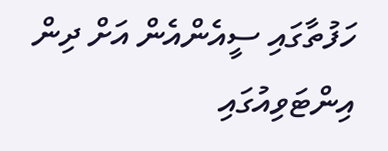ހަފުތާގައި ސީއެންއެން އަށް ދިން އިންޓަވިއުގައި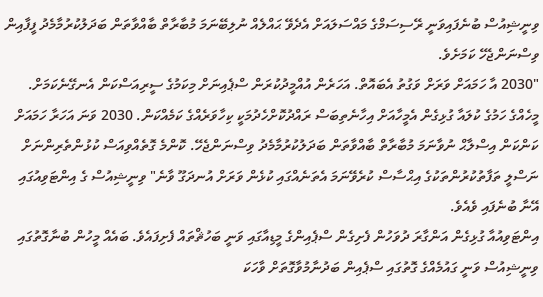ވިނީޝިއުސް ބުނެފައިވަނީ ރޭސިސަމްގެ މައްސަލައަށް އެދެވޭ ޙައްލެއް ނުލިބޭނަމަ މުބާރާތް ބާއްވާތަން ބަދަލުކުރުމާމެދު ފީފާއިން ވިސްނަންޖެހޭ ކަމަށެވެ.
"2030 އާ ހަމައަށް ވަރަށް ވަގުތު އެބައޮތް. އަހަރެން އުއްމީދުކުރަން ސްޕެއިނަށް މިކަމުގެ ސީރިއަސްކަން އެނގޭނެކަމަށް. މީހެއްގެ ހަމުގެ ކުލައާ ގުޅިގެން އެމީހާއަށް އިހާނެތިބަސް ރައްދުކޮށްހެދުމަކީ ކިހާވަރެއްގެ ކަމެއްކަން. 2030 ވަނަ އަހަރާ ހަމައަށް ކަންކަން އިސްލާޙް ނުވާނަމަ މުބާރާތް ބާއްވާތަން ބަދަލުކުރުމާމެދު ވިސްނަންޖެހޭ. ކޮންމެ ގޮތެއްވިއަސް ކުޅުންތެރިންނަށް ނަސްލީ ތަފާތުކުރުންތަކުގެ އިޙްސާސް ކުރެވޭނަމަ އެތަނެއްގައި ކުޅެން ވަރަށް އުނދަގޫ ވާނެ" ވިނީޝިއުސް ގެ އިންޓަވިއުގައި އޭނާ ބުނެފައި ވެއެވެ.
އިންޓަވިއުއާ ގުޅިގެން އަންގާރަ ދުވަހުން ފެށިގެން ސްޕެއިންގެ މީޑިއާގައި ވަނީ ބަހުޘްތައް ފެށިފައެވެ. ބައެއް މީހުން ބުނާގޮތުގައި ވިނީޝިއުސް ވަނީ ގައުމެއްގެ ގޮތުގައި ސްޕެއިން ބަދުނާމުވާގޮތަށް ވާހަކަ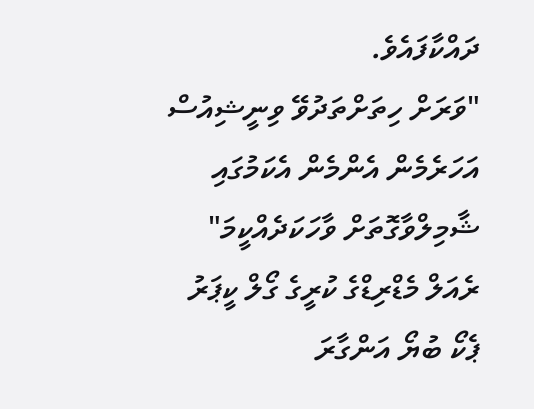ދައްކާފައެވެ.
"ވަރަށް ހިތަށްތަދުވޭ ވިނީޝިއުސް އަހަރެމެން އެންމެން އެކަމުގައި ޝާމިލްވާގޮތަށް ވާހަކަދެއްކީމަ" ރެއަލް މެޑްރިޑްގެ ކުރީގެ ގޯލް ކީޕަރު ޕެކޯ ބުޔޯ އަންގާރަ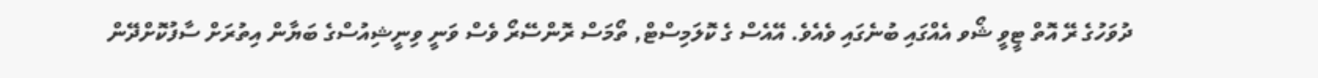ދުވަހުގެ ރޭ އޮތް ޓީވީ ޝޯވ އެއްގައި ބުނެގައި ވެއެވެ. އޭއެސް ގެ ކޮލަމިސްޓް, ތޯމަސް ރޮންސޭރޯ ވެސް ވަނީ ވިނީޝިއުސްގެ ބަޔާން އިތުރަށް ސާފުކޮށްދޭން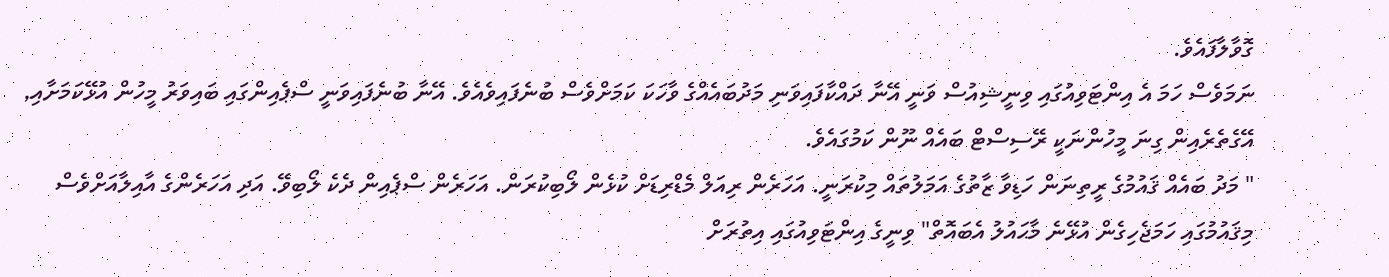ގޮވާލާފައެވެ.
ނަމަވެސް ހަމަ އެ އިންޓަވިއުގައި ވިނީޝިއުސް ވަނީ އޭނާ ދައްކާފައިވަނި މަދުބައެއްގެ ވާހަކަ ކަމަށްވެސް ބުނެފައިވެއެވެ. އޭނާ ބުނެފައިވަނީ ސްޕެއިންގައި ބައިވަރު މީހުން އުޅޭކަމަށާއި, އޭގެތެރެއިން ގިނަ މީހުންނަކީ ރޭސިސްޓް ބައެއް ނޫން ކަމުގައެވެ.
" މަދު ބައެއް ޤައުމުގެ ރީތިނަން ހަޑިވާ ޒާތުގެ އަމަލުތައް މިކުރަނީ. އަހަރެން ރިއަލް މެޑްރިޑަށް ކުޅެން ލޯބިކުރަން. އަހަރެން ސްޕެއިން ދެކެ ލޯބިވޭ. އަދި އަހަރެންގެ އާއިލާއަށްވެސް މިޤައުމުގައި ހަމަޖެހިގެން އުޅޭނެ މާޙައުލު އެބައޮތް" ވިނީގެ އިންޓަވިއުގައި އިތުރަށް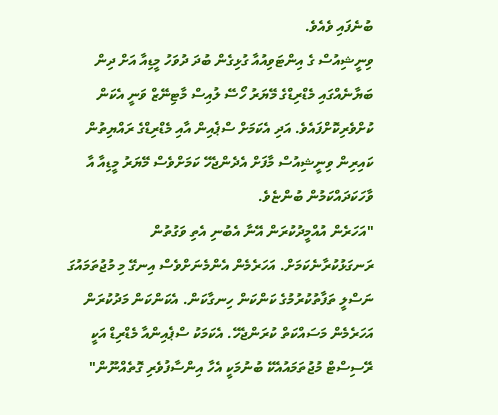ބުނެފައި ވެއެވެ.
ވިނީޝިއުސް ގެ އިންޓަވިއުއާ ގުޅިގެން ބުދަ ދުވަހު މީޑިއާ އަށް ދިން ބަޔާނެއްގައި މެޑްރިޑްގެ މޭޔަރު ހޯސޭ ލުއިސް މާޓިނޭޒް ވަނީ އެކަން ކުށްވެރިކޮށްފައެވެ. އަދި އެކަމަށް ސްޕެއިން އާއި މެޑްރިޑްގެ ރައްޔިތުން ކައިރިން ވިނީޝިއުސް މާފަށް އެދެންޖެހޭ ކަމަށްވެސް މޭޔަރު މީޑިއާ އާ ވާހަކަދައްކަމުން ބުންޏެވެ.
"އަހަރެން އުއްމީދުކުރަން އޭނާ އެބުނި އެތި ވަގުތުން ރަނގަޅުކުރާނެކަމަށް. އަހަރެމެން އެންމެނަށްވެސް އިނގޭ މި މުޖުތަމައުގަ ނަސްލީ ތަފާތުކުރުމުގެ ކަންކަން ހިނގާކަން. އެކަންކަން މަދުކުރަން އަހަރެމެން މަސައްކަތް ކުރަންޖެހޭ. އެކަމަކު ސްޕެއިންއާ މެޑްރިޑް އަކީ ރޭސިސްޓް މުޖުތަމައުއެކޭ ބުނުމަކީ އެހާ އިންސާފުވެރި ގޮތެއްނޫން"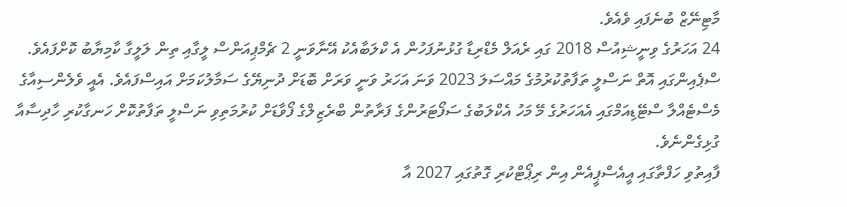މާޓިނޭޒް ބުނެފައި ވެއެވެ.
24 އަހަރުގެ ވިނީޝިއުސް 2018 ގައި ރެއަލް މެޑްރިޑާ ގުޅުނުފަހުން އެ ކްލަބާއެކު އޭނާވަނީ 2 ޗެމްޕިއަންސް ލީގާއި ތިން ލަލީގާ ކާމިޔާބު ކޮށްފައެވެ.
ސްޕެއިންގައި އޮތް ނަސްލީ ތަފާތުކުރުމުގެ މައްސަލަ 2023 ވަނަ އަހަރު ވަނީ ވަރަށް ބޮޑަށް ދުނިޔޭގެ ސަމާލުކަމަށް އައިސްފައެވެ. އެއީ ވެލެންސިއާގެ މެސްޓެއްލާ ސްޓޭޑިއަމްގައި އެއަހަރުގެ މޭ މަހު އެކްލަބުގެ ސަފޯޓަރުންގެ ފަރާތުން ބްރެޒިލްގެ ފޯވާޑަށް ކުރުމަތިވި ނަސްލީ ތަފާތުކޮށް ހަނގާކުރި ހާދިސާއާ ގުޅިގެންނެވެ.
ފާއިތުވި ހަފްތާގައި އީއެސްޕީއެން އިން ރިޕޯޓްކުރި ގޮތުގައި 2027 އާ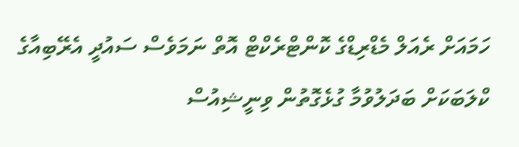ހަމައަށް ރެއަލް މެޑްރިޑްގެ ކޮންޓްރެކްޓް އޮތް ނަމަވެސް ސައުދީ އެރޭބިއާގެ ކްލަބަކަށް ބަދަލުވުމާ ގުޅެގޮތުން ވިނީޝިއުސް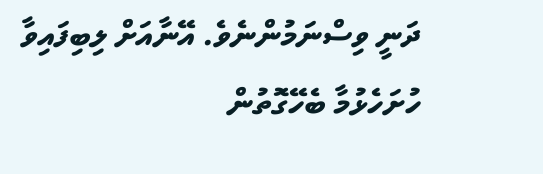ދަނީ ވިސްނަމުންނެވެ. އޭނާއަށް ލިބިފައިވާ ހުށަހެޅުމާ ބެހޭގޮތުން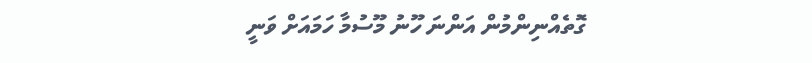ގޮތެއްނިންމުން އަންނަ ހޫނު މޫސުމާ ހަމައަށް ވަނީ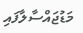މަޑުޖައްސާލާފައި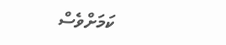ކަމަށްވެސް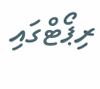ރިޕޯޓްގައި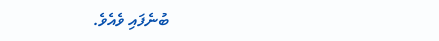ބުނެފައި ވެއެވެ.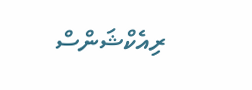ރިއެކްޝަންސް